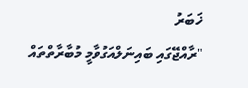ޚަބަރު
"ރާއްޖޭގައި ބައިނަލްއަގުވާމީ މުބާރާތްތައް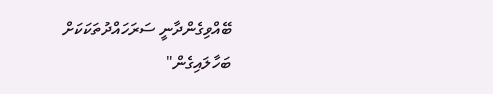ބޭއްވިގެންދާނީ ސަރަހައްދުތަކަކަށް ބަހާލައިގެން"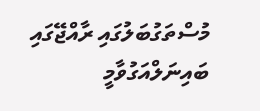މުސްތަގުބަލުގައި ރާއްޖޭގައި ބައިނަލްއަގުވާމީ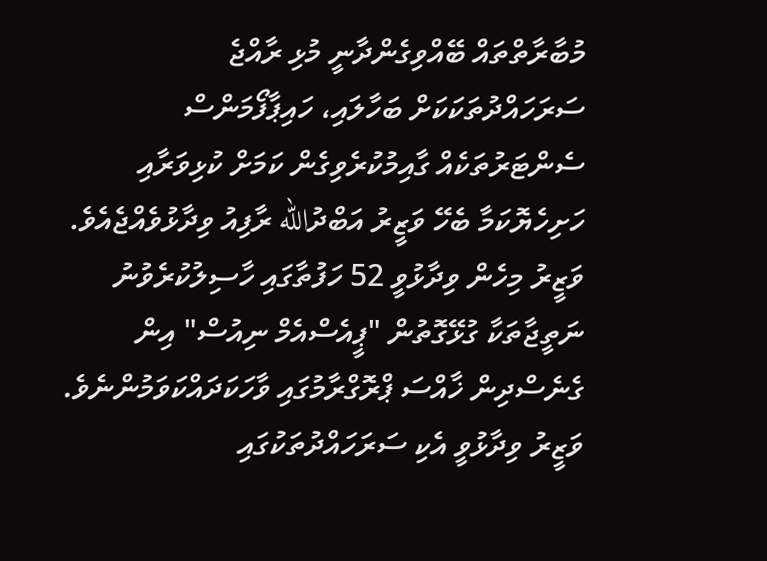މުބާރާތްތައް ބޭއްވިގެންދާނީ މުޅި ރާއްޖެ ސަރަހައްދުތަކަކަށް ބަހާލައި، ހައިޕާފޯމަންސް ސެންޓަރުތަކެއް ގާއިމުކުރެވިގެން ކަމަށް ކުޅިވަރާއި ހަށިހެޔޮކަމާ ބެހޭ ވަޒީރު އަބްދުالله ރާފިއު ވިދާޅުވެއްޖެއެވެ. ވަޒީރު މިހެން ވިދާޅުވީ 52 ހަފުތާގައި ހާސިލުކުރެވުނު ނަތީޖާތަކާ ގުޅޭގޮތުން "ޕީއެސްއެމް ނިއުސް" އިން ގެނެސްދިން ޚާއްސަ ޕްރޮގްރާމުގައި ވާހަކަދައްކަވަމުންނެވެ.
ވަޒީރު ވިދާޅުވީ އެކި ސަރަހައްދުތަކުގައި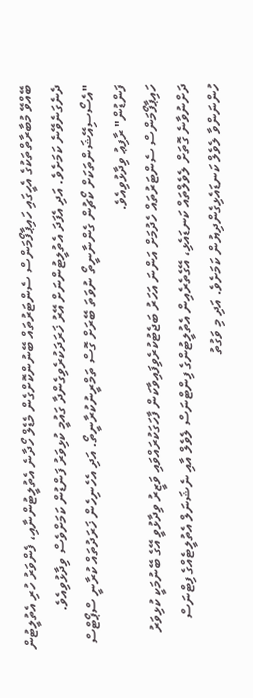ބޭއްވޭ މުބާރާތްތަކުގެ އެހީގައި ހައިޕާފޯމަންސް ސެންޓަރުތައް ބޭނުންކޮށްގެން މެޑެލް ހޯދާނެ އެތުލީޓުންނާއި، ފެންވަރު ހުރި އެތުލީޓުން ދެނެގަނެވޭނެ ކަމަށެވެ. އަދި އެފަދަ އެތުލީޓުންނަށް އޭރު ޚަރަދަކުރެވިގެންދާ ގައުމީ ކުޅިވަރު ފަންޑުން ކަމަށްވެސް ވިދާޅުވިއެވެ.
"އެސޯސިއޭޝަންތަކަށް ކޯޗުން ގެންނާނީތޯ ނުވަތަ ބޭރަށް ގޮސް ތަމްރީނުކުރާނީތޯ. އަދި އެހެނިހެން ޚަރަދުތައް ކުރާނީ ސްޕޯޓްސް ފަންޑުން" ރާފިޢު ވިދާޅުވިއެވެ.
ހައިޕާފޯމަންސް ސެންޓަރުތައް ހެދުމަށް އަންނަ އަހަރު ބަޖެޓުކުރެވިފައިވާކަން ފާހަގަކުރައްވައި ވަޒީރު ވިދާޅުވީ އޭގެ ބޭނުމަކީ ކުޅިވަރު ދަށްނުވާނެ ގޮތަށް ލެވެލްތައް ކަނޑައެޅި، އޭގެތެރެއިން އެތުލީޓުންގެ ފިންޓްނަސް ލެވެލް އާއި ނެޝަނަލް އެތުލީޓެއްގެ ފިޓްނަސް ހުންނަންވާ ލެވެލް ކަނޑައެޅިގެންދިޔުން ކަމަށެވެ. އަދި މި ވަގުތު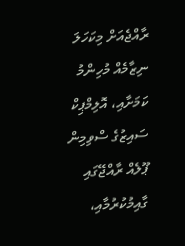ރާއްޖެއަށް މިކަހަލަ ނިޒާމެއް މުހިންމު ކަމަށާއި، އޮލިމްޕިކް ސައިޒުގެ ސްވިމިން ޕޫލެއް ރާއްޖޭގައި ގާއިމުކުރުމާއި،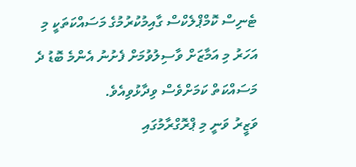ޓެނިސް ކޮމްޕްލެކްސް ގާއިމުކުރުމުގެ މަސައްކަތަކީ މި އަހަރު މި އަމާޒަށް ވާސިލުވުމަށް ފެށުނު އެންމެ ބޮޑު ދެ މަސައްކަތް ކަމަށްވެސް ވިދާޅުވިއެވެ.
ވަޒީރު ވަނީ މި ޕްރޮގްރާމުގައި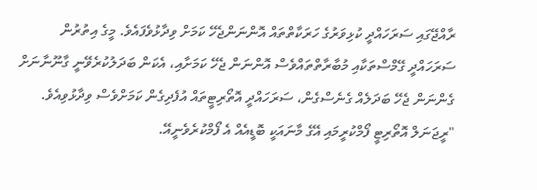ރާއްޖޭގައި ސަރަހައްދީ ކުޅިވަރުގެ ހަރަކާތްތައް އޮންނަންޖެހޭ ކަމަށް ވިދާޅުވެފައެވެ. މީގެ އިތުރުން ސަރަހައްދީ ގޭމްސްތަކާއި މުބާރާތްތައްވެސް އޮންނަން ޖެހޭ ކަމަށާއި، އެކަން ބަދަލުކުރެވޭނީ ގާނޫނާނަށް ގެންނަން ޖެހޭ ބަދަލެއް ގެނެސްގެން، ސަރަހައްދީ އޮތޯރިޓީތައް އުފެދިގެން ކަމަށްވެސް ވިދާޅުވިއެވެ.
"ރީޖަނަލް އޮތޯރިޓީ ފޯމްކުރީމައި އޭގެ މާނައަކީ ބޮޑީއެއް އެ ފޯމްކުރެވެނީއޭ.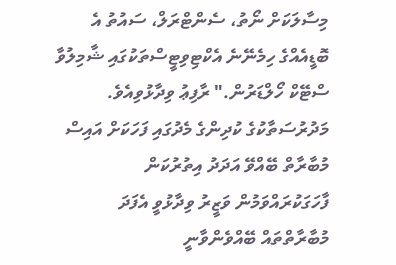މިސާލަކަށް ނޯތު، ސެންޓްރަލް، ސައުތު އެ ބޮޑީއެއްގެ ހިމެނޭނެ އެކްޓިވިޓީސްތަކުގައި ޝާމިލުވާ ސްޓޭކް ހޯލްޑަރުން." ރާފިޢު ވިދާޅުވިއެވެ.
މަދުރުސަތާކުގެ ކުދިންގެ މެދުގައި ފަހަކަށް އައިސް މުބާރާތް ބޭއްވޭ އަދަދު އިތުރުކަން ފާހަގަކުރައްވަމުން ވަޒީރު ވިދާޅުވީ އެފަދަ މުބާރާތްތައް ބޭއްވެންވާނީ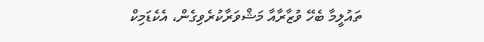ތައުލީމާ ބެހޭ ވުޒާރާއާ މަޝްވަރާކުރެވިގެން، އެކެޑަމިކް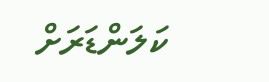ކަލަންޑަރަށް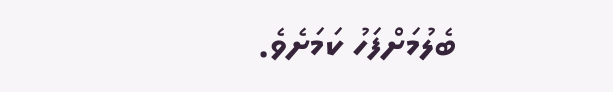ބެލުމަށްފަހު ކަމަށެވެ.